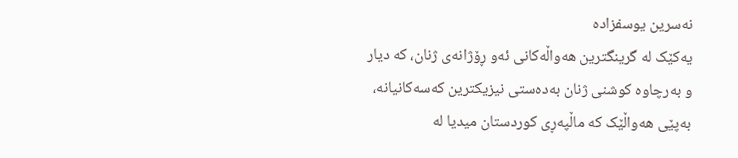نەسرین یوسفزادە
یەکێک لە گرینگترین هەواڵەکانی ئەو ڕۆژانەی ژنان، کە دیار و بەرچاوە کوشنی ژنان بەدەستی نیزیکترین کەسەکانیانە، بەپێی هەواڵێک کە ماڵپەڕی کوردستان میدیا لە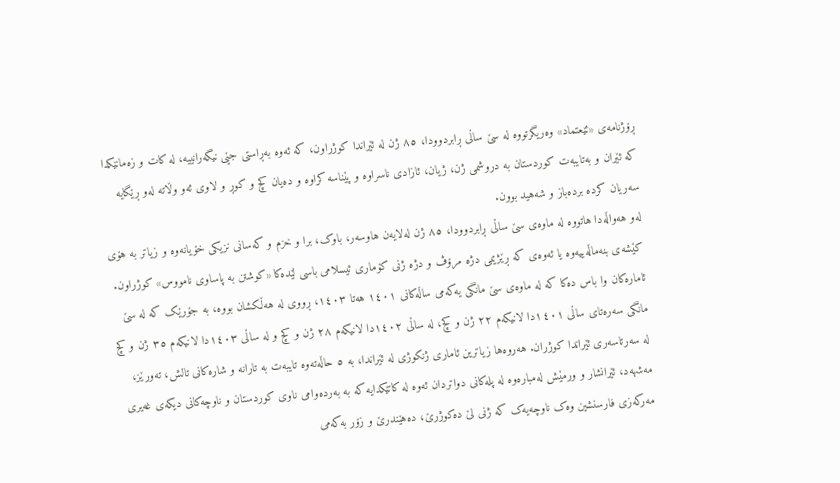ڕۆژنامەی «ئێعتماد» وەریگرتووە لە سێ ساڵی ڕابردوودا، ٨٥ ژن لە ئێراندا کوژراون، کە ئەوە بەڕاستی جێی نیگەرانییە، لە کات و زەمانێکدا کە ئێران و بەتایبەت کوردستان بە دروشمی ژن، ژیان، ئازادی ناسراوە و پێناسە کراوە و دەیان کچ و کوڕ و لاوی ئەو وڵاتە لەو ڕێگایە سەریان کردە بردەباز و شەهید بوون.
لەو هەواڵەدا هاتووە لە ماوەی سێ ساڵی ڕابردوودا، ٨٥ ژن لەلایەن هاوسەر، باوک، برا و خزم و کەسانی نزیکی خۆیانەوە و زیاتر بە هۆی کێشەی بنەماڵەییەوە یا ئەوەی کە ڕێژیمی دژە مرۆڤ و دژە ژنی کۆماری ئیسلامی باسی لێدەکا «کوشتن بە پاساوی نامووس» کوژراون.
ئامارەکان وا باس دەکا کە لە ماوەی سێ مانگی یەکەمی ساڵەکانی ١٤٠١ هەتا ١٤٠٣، ڕووی لە هەڵکشان بووە، بە جۆرێک کە لە سێ مانگی سەرەتای ساڵی ١٤٠١دا لانیکەم ٢٢ ژن و کچ، لە ساڵی ١٤٠٢دا لانیکەم ٢٨ ژن و کچ و لە ساڵی ١٤٠٣دا لانیکەم ٣٥ ژن و کچ لە سەرتاسەری ئێراندا کوژران. هەروەها زیاترین ئاماری ژنکوژی لە ئێراندا، بە ٥ حاڵەتەوە تایبەت بە تارانە و شارەکانی تالش، تەورێز، مەشهەد، ئێرانشار و ورمێش لەمبارەوە لە پلەکانی دواتردان ئەوە لە کاتێکدایە کە بە بەردەوامی ناوی کوردستان و ناوچەکانی دیکەی غەیری مەرکەزی فارسنشین وەک ناوچەیەک کە ژنی لێ دەکوژرێ، دەهێندرێ و زۆر بەکەمی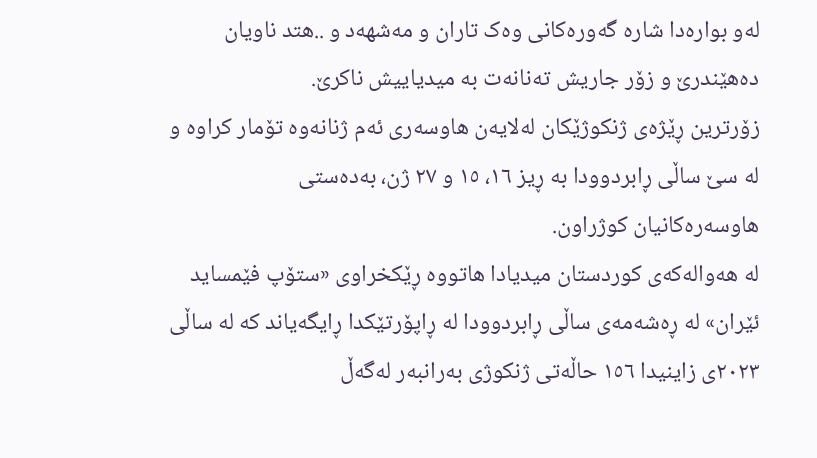لەو بوارەدا شارە گەورەکانی وەک تاران و مەشهەد و ..هتد ناویان دەهێندرێ و زۆر جاریش تەنانەت بە میدیاییش ناکرێ.
زۆرترین ڕێژەی ژنکوژێکان لەلایەن هاوسەری ئەم ژنانەوە تۆمار کراوە و لە سێ ساڵی ڕابردوودا بە ڕیز ١٦، ١٥ و ٢٧ ژن، بەدەستی هاوسەرەکانیان کوژراون.
لە هەوالەکەی کوردستان میدیادا هاتووە ڕێکخراوی «ستۆپ فێمساید ئێران» لە ڕەشەمەی ساڵی ڕابردوودا لە ڕاپۆرتێکدا ڕایگەیاند کە لە ساڵی ٢٠٢٣ی زاینیدا ١٥٦ حاڵەتی ژنکوژی بەرانبەر لەگەڵ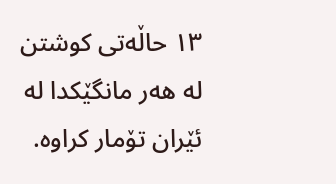١٣ حاڵەتی کوشتن لە هەر مانگێکدا لە ئێران تۆمار کراوە.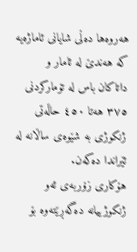هەروەها دەڵی شایانی ئاماژەیە کە هەندێ لە ئامار و داتاکان باس لە تۆمارکردنی ٣٧٥ هەتا ٤٥٠ حاڵەتی ژنکوژی بە شێوەی ساڵانە لە ئێراندا دەکەن.
هۆکاری زۆربەی ئەو ژنکوژییانە دەگەڕێتەوە بۆ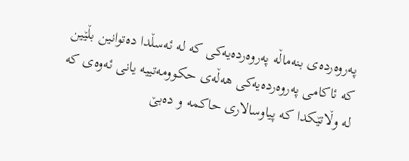پەروەردەی بنەماڵە پەروەردەیەکی کە لە ئەسڵدا دەتوانین بڵێین کە ئاکامی پەروەردەیەکی هەڵەی حکوومەتییە یانی ئەوەی که لە وڵاتێکدا کە پیاوسالاری حاکمە و دەبێ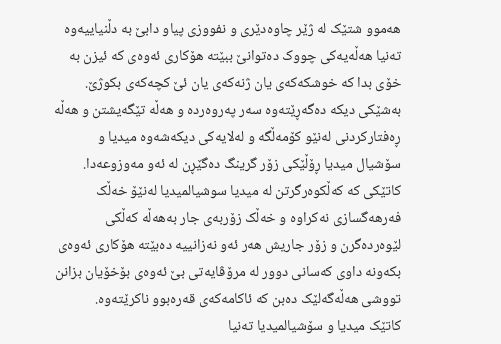هەموو شتێک لە ژێر چاوەدێری و نفووزی پیاو دابێ بە دڵنیاییەوە تەنیا هەڵەیەکی چووک دەتوانێ ببێتە هۆکاری ئەوەی کە ئیزن بە خۆی بدا کە خوشکەکەی یان ژنەکەی یان ئێ کچەکەی بکوژێ.
بەشێکی دیکە دەگەڕێتەوە سەر پەروەردە و هەڵە تێگەیشتن و هەڵە ڕەفتارکردنی لەنێو کۆمەڵگە و لەلایەکی دیکەشەوە میدیا و سۆشیال میدیا ڕۆڵێکی زۆر گرینگ دەگێڕن لە ئەو مەوزوعەدا. کاتێکی کە کەڵکوەرگرتن لە میدیا سوشیالمیدیا لەنێۆ خەڵک فەرهەگسازی نەکراوە و خەڵک زۆربەی جار بەهەڵە کەڵکی لێوەردەگرن و زۆر جاریش هەر ئەو نەزانییە دەبێتە هۆکاری ئەوەی بکەونە داوی کەسانی دوور لە مرۆڤایەتی بێ ئەوەی بۆخۆیان بزانن تووشی هەڵەگەلێک دەبن کە ئاکامەکەی قەرەبوو ناکرێتەوە.
کاتێک میدیا و سۆشیالمیدیا تەنیا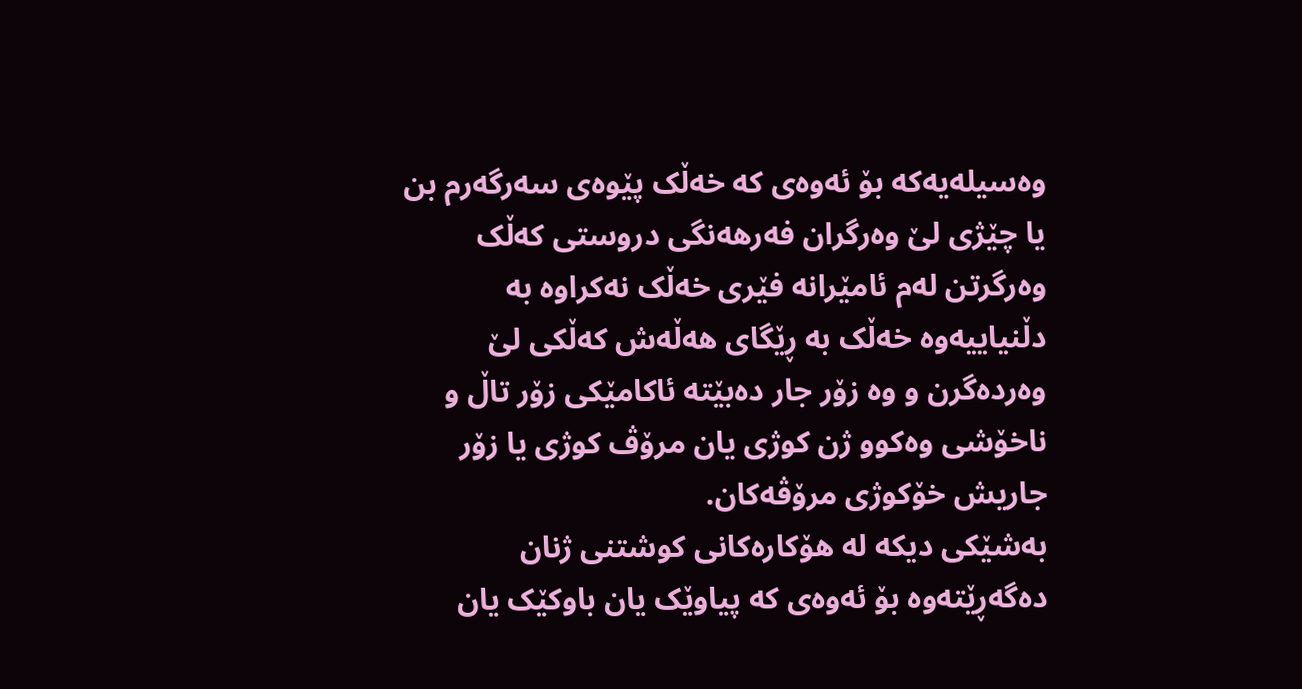وەسیلەیەکە بۆ ئەوەی کە خەڵک پێوەی سەرگەرم بن یا چێژی لێ وەرگران فەرهەنگی دروستی کەڵک وەرگرتن لەم ئامێرانە فێری خەڵک نەکراوە بە دڵنیاییەوە خەڵک بە ڕێگای هەڵەش کەڵکی لێ وەردەگرن و وە زۆر جار دەبێتە ئاکامێکی زۆر تاڵ و ناخۆشی وەکوو ژن کوژی یان مرۆڤ کوژی یا زۆر جاریش خۆکوژی مرۆڤەکان.
بەشێکی دیکە لە هۆکارەکانی کوشتنی ژنان دەگەڕێتەوە بۆ ئەوەی کە پیاوێک یان باوکێک یان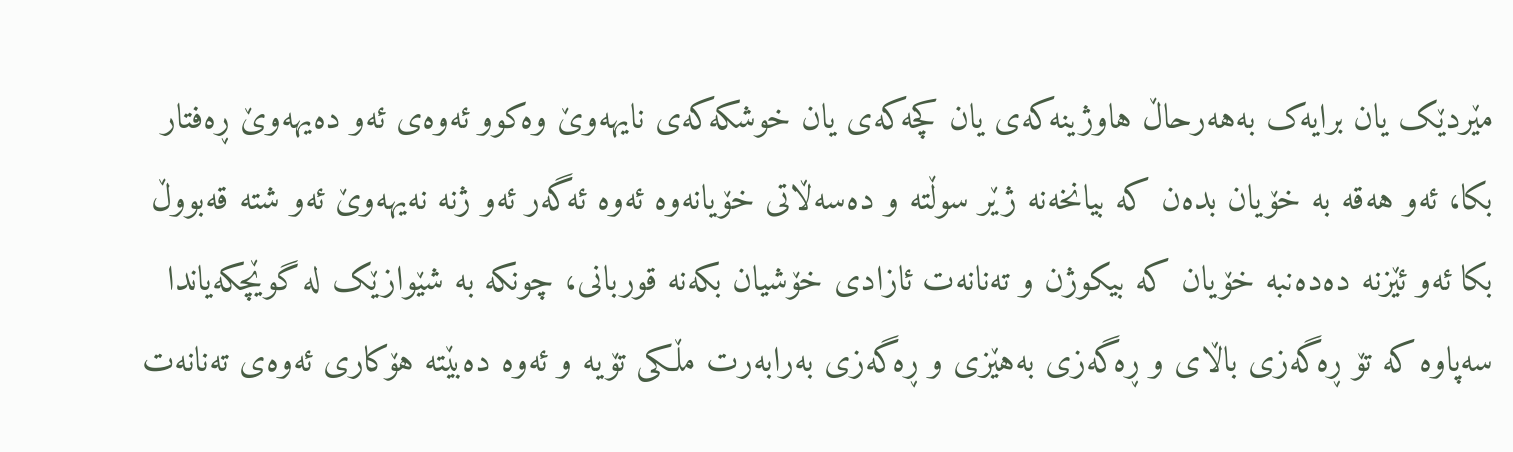مێردێک یان برایەک بەهەرحاڵ هاوژینەکەی یان کچەکەی یان خوشکەکەی نایهەوێ وەکوو ئەوەی ئەو دەیهەوێ ڕەفتار بکا، ئەو هەقە بە خۆیان بدەن کە بیانخەنە ژێر سوڵتە و دەسەڵاتی خۆیانەوە ئەوە ئەگەر ئەو ژنە نەیهەوێ ئەو شتە قەبووڵ بکا ئەو ئێزنە دەدەنبە خۆیان کە بیکوژن و تەنانەت ئازادی خۆشیان بکەنە قوربانی، چونکە بە شێوازێک لە گوێچکەیاندا سەپاوە کە تۆ ڕەگەزی باڵای و ڕەگەزی بەهێزی و ڕەگەزی بەرابەرت مڵکی تۆیە و ئەوە دەبێتە هۆکاری ئەوەی تەنانەت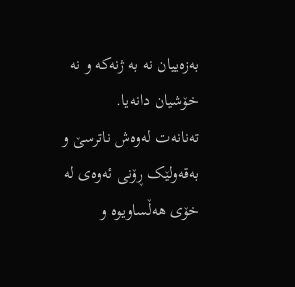بەزەییان نە بە ژنەکە و نە خۆشیان دانەیا.
تەنانەت لەوەش ناترسێ و بەقەولێک ڕۆنی ئەوەی لە خۆی هەڵساویوە و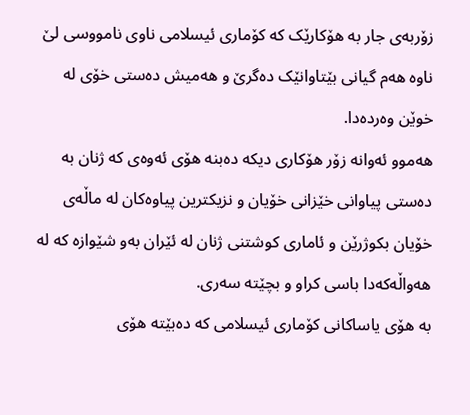زۆربەی جار بە هۆکارێک کە کۆماری ئیسلامی ناوی نامووسی لێ ناوە هەم گیانی بێتاوانێک دەگرێ و هەمیش دەستی خۆی لە خوێن وەردەدا.
هەموو ئەوانە زۆر هۆکاری دیکە دەبنە هۆی ئەوەی کە ژنان بە دەستی پیاوانی خێزانی خۆیان و نزیکترین پیاوەکان لە ماڵەی خۆیان بکوژرێن و ئاماری کوشتنی ژنان لە ئێران بەو شێوازە کە لە هەواڵەکەدا باسی کراو و بچێتە سەری.
بە هۆی یاساکانی کۆماری ئیسلامی کە دەبێتە هۆی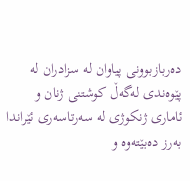دەربازبوونی پیاوان لە سزادران لە پێوەندی لەگەڵ کوشتنی ژنان و ئاماری ژنکوژی لە سەرتاسەری ئێراندا بەرز دەبێتەوە و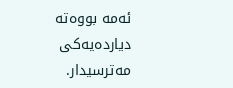ئەمە بووەتە دیاردەیەکی مەترسیدار.